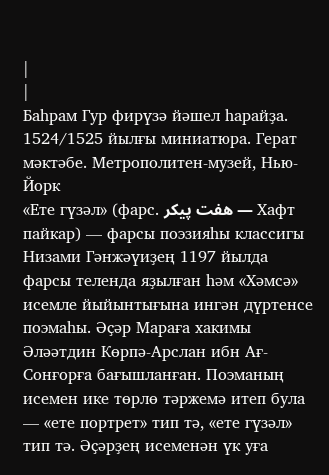|
|
Баһрам Гур фирүзә йәшел һарайҙа. 1524/1525 йылғы миниатюра. Герат мәктәбе. Метрополитен-музей, Нью-Йорк
«Ете гүзәл» (фарс. هفت پیکر — Хафт пайкар) — фарсы поэзияһы классигы Низами Гәнжәүиҙең 1197 йылда фарсы теленда яҙылған һәм «Хәмсә» исемле йыйынтығына ингән дүртенсе поэмаһы. Әҫәр Мараға хакимы Әләәтдин Көрпә-Арслан ибн Ағ-Сонғорға бағышланған. Поэманың исемен ике төрлө тәржемә итеп була — «ете портрет» тип тә, «ете гүзәл» тип тә. Әҫәрҙең исеменән үк уға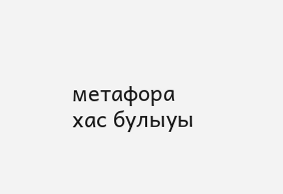метафора хас булыуы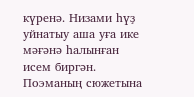күренә. Низами һүҙ уйнатыу аша уға ике мәғәнә һалынған исем биргән.
Поэманың сюжетына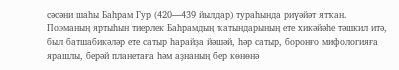сәсәни шаһы Баһрам Гур (420—439 йылдар) тураһында риүәйәт ятҡан. Поэманың яртыһын тиерлек Баһрамдың ҡатындарының ете хикәйәһе тәшкил итә, был батшабикәләр ете сатыр һарайҙа йәшәй, һәр сатыр, боронғо мифологияға ярашлы, берәй планетаға һәм аҙнаның бер көнөнә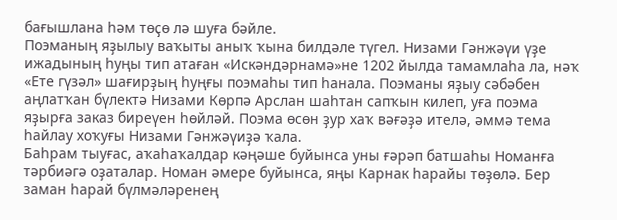бағышлана һәм төҫө лә шуға бәйле.
Поэманың яҙылыу ваҡыты аныҡ ҡына билдәле түгел. Низами Гәнжәүи үҙе ижадының һуңы тип атаған «Искәндәрнамә»не 1202 йылда тамамлаһа ла, нәҡ «Ете гүзәл» шағирҙың һуңғы поэмаһы тип һанала. Поэманы яҙыу сәбәбен аңлатҡан бүлектә Низами Көрпә Арслан шаһтан сапҡын килеп, уға поэма яҙырға заказ биреүен һөйләй. Поэма өсөн ҙур хаҡ вәғәҙә ителә, әммә тема һайлау хоҡуғы Низами Гәнжәүиҙә ҡала.
Баһрам тыуғас, аҡаһаҡалдар кәңәше буйынса уны ғәрәп батшаһы Номанға тәрбиәгә оҙаталар. Номан әмере буйынса, яңы Карнак һарайы төҙөлә. Бер заман һарай бүлмәләренең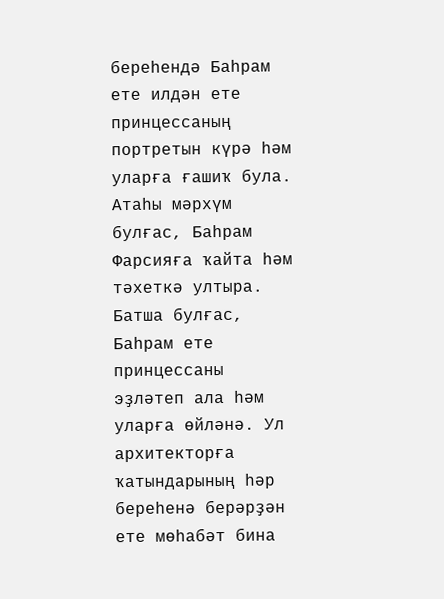береһендә Баһрам ете илдән ете принцессаның портретын күрә һәм уларға ғашиҡ була.
Атаһы мәрхүм булғас, Баһрам Фарсияға ҡайта һәм тәхеткә ултыра. Батша булғас, Баһрам ете принцессаны эҙләтеп ала һәм уларға өйләнә. Ул архитекторға ҡатындарының һәр береһенә берәрҙән ете мөһабәт бина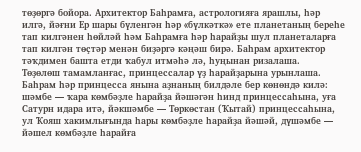төҙөргә бойора. Архитектор Баһрамға, астрологияға ярашлы, һәр илгә, йәғни Ер шары бүленгән һәр «бүлкәткә» ете планетаның береһе тап килгәнен һөйләй һәм Баһрамға һәр һарайҙы шул планеталарға тап килгән төҫтәр менән биҙәргә кәңәш бирә. Баһрам архитектор тәҡдимен башта етди ҡабул итмәһә лә, һуңынан ризалаша.
Төҙөлөш тамамланғас, принцессалар үҙ һарайҙарына урынлаша. Баһрам һәр принцесса янына аҙнаның билдәле бер көнөндә килә: шәмбе — ҡара көмбәҙле һарайҙа йәшәгән һинд принцессаһына, уға Сатурн идара итә, йәкшәмбе — Төркөстан (Ҡытай) принцессаһына, ул Ҡояш хакимлығында һары көмбәҙле һарайҙа йәшәй, дүшәмбе — йәшел көмбәҙле һарайға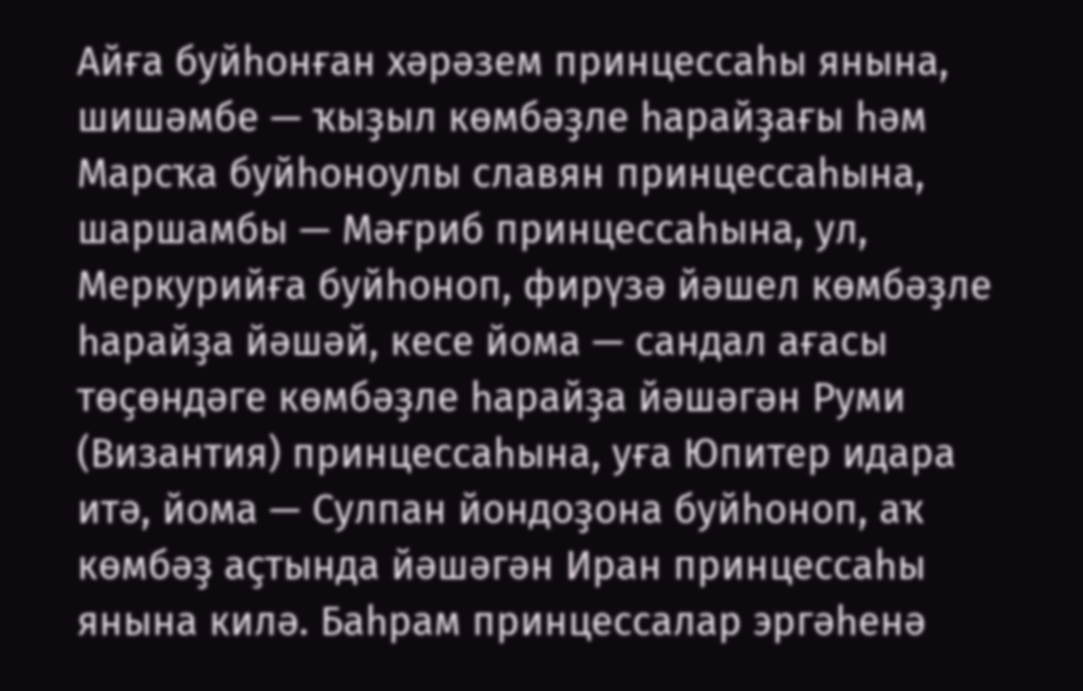Айға буйһонған хәрәзем принцессаһы янына, шишәмбе — ҡыҙыл көмбәҙле һарайҙағы һәм Марсҡа буйһоноулы славян принцессаһына, шаршамбы — Мәғриб принцессаһына, ул, Меркурийға буйһоноп, фирүзә йәшел көмбәҙле һарайҙа йәшәй, кесе йома — сандал ағасы төҫөндәге көмбәҙле һарайҙа йәшәгән Руми (Византия) принцессаһына, уға Юпитер идара итә, йома — Сулпан йондоҙона буйһоноп, аҡ көмбәҙ аҫтында йәшәгән Иран принцессаһы янына килә. Баһрам принцессалар эргәһенә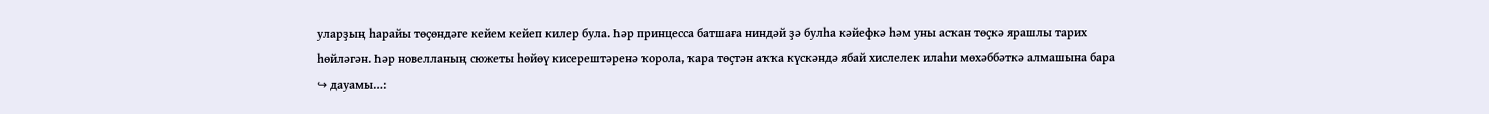уларҙың һарайы төҫөндәге кейем кейеп килер була. Һәр принцесса батшаға ниндәй ҙә булһа кәйефкә һәм уны асҡан төҫкә ярашлы тарих һөйләгән. Һәр новелланың сюжеты һөйөү кисерештәренә ҡорола, ҡара төҫтән аҡҡа күскәндә ябай хислелек илаһи мөхәббәткә алмашына бара
↪ дауамы…: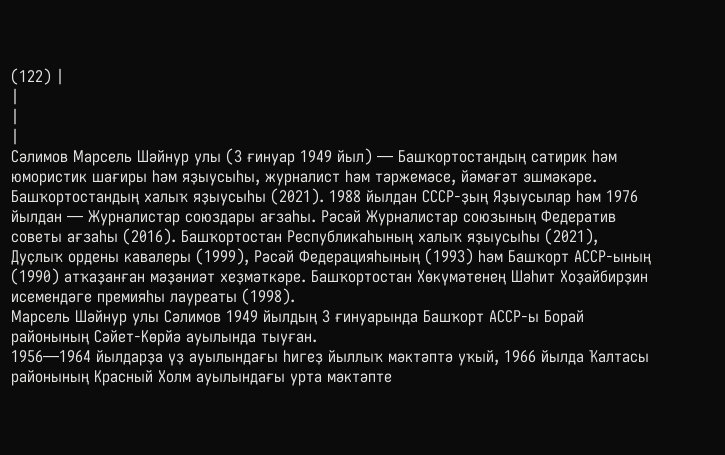(122) |
|
|
|
Сәлимов Марсель Шәйнур улы (3 ғинуар 1949 йыл) — Башҡортостандың сатирик һәм юмористик шағиры һәм яҙыусыһы, журналист һәм тәржемәсе, йәмәғәт эшмәкәре. Башҡортостандың халыҡ яҙыусыһы (2021). 1988 йылдан СССР-ҙың Яҙыусылар һәм 1976 йылдан — Журналистар союздары ағзаһы. Рәсәй Журналистар союзының Федератив советы ағзаһы (2016). Башҡортостан Республикаһының халыҡ яҙыусыһы (2021), Дуҫлыҡ ордены кавалеры (1999), Рәсәй Федерацияһының (1993) һәм Башҡорт АССР-ының (1990) атҡаҙанған мәҙәниәт хеҙмәткәре. Башҡортостан Хөкүмәтенең Шәһит Хоҙайбирҙин исемендәге премияһы лауреаты (1998).
Марсель Шәйнур улы Сәлимов 1949 йылдың 3 ғинуарында Башҡорт АССР-ы Борай районының Сәйет-Көрйә ауылында тыуған.
1956—1964 йылдарҙа үҙ ауылындағы һигеҙ йыллыҡ мәктәптә уҡый, 1966 йылда Ҡалтасы районының Красный Холм ауылындағы урта мәктәпте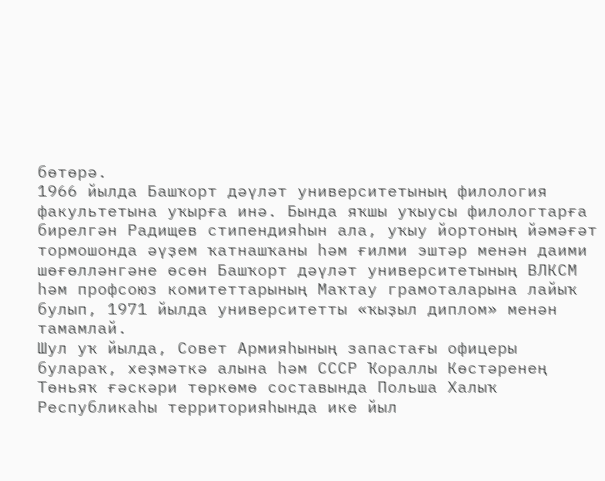бөтөрә.
1966 йылда Башҡорт дәүләт университетының филология факультетына уҡырға инә. Бында яҡшы уҡыусы филологтарға бирелгән Радищев стипендияһын ала, уҡыу йортоның йәмәғәт тормошонда әүҙем ҡатнашҡаны һәм ғилми эштәр менән даими шөғөлләнгәне өсөн Башҡорт дәүләт университетының ВЛКСМ һәм профсоюз комитеттарының Маҡтау грамоталарына лайыҡ булып, 1971 йылда университетты «ҡыҙыл диплом» менән тамамлай.
Шул уҡ йылда, Совет Армияһының запастағы офицеры булараҡ, хеҙмәткә алына һәм СССР Ҡораллы Көстәренең Төньяҡ ғәскәри төркөмө составында Польша Халыҡ Республикаһы территорияһында ике йыл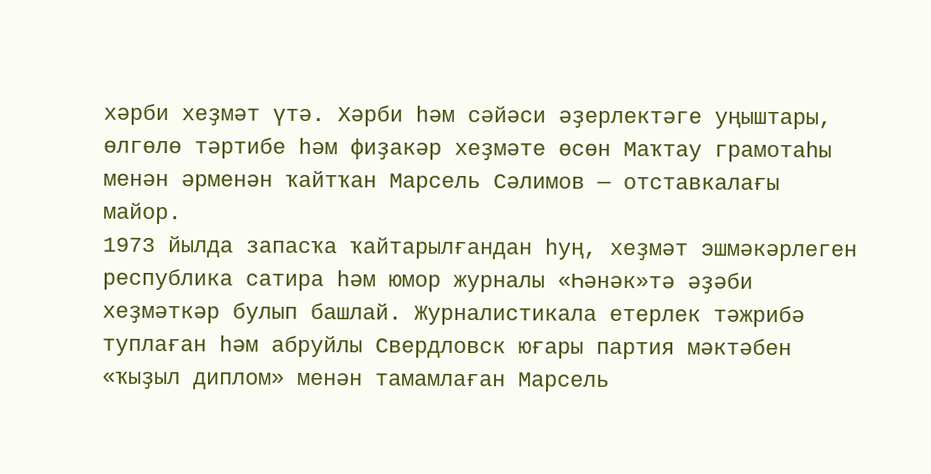хәрби хеҙмәт үтә. Хәрби һәм сәйәси әҙерлектәге уңыштары, өлгөлө тәртибе һәм фиҙакәр хеҙмәте өсөн Маҡтау грамотаһы менән әрменән ҡайтҡан Марсель Сәлимов — отставкалағы майор.
1973 йылда запасҡа ҡайтарылғандан һуң, хеҙмәт эшмәкәрлеген республика сатира һәм юмор журналы «Һәнәк»тә әҙәби хеҙмәткәр булып башлай. Журналистикала етерлек тәжрибә туплаған һәм абруйлы Свердловск юғары партия мәктәбен «ҡыҙыл диплом» менән тамамлаған Марсель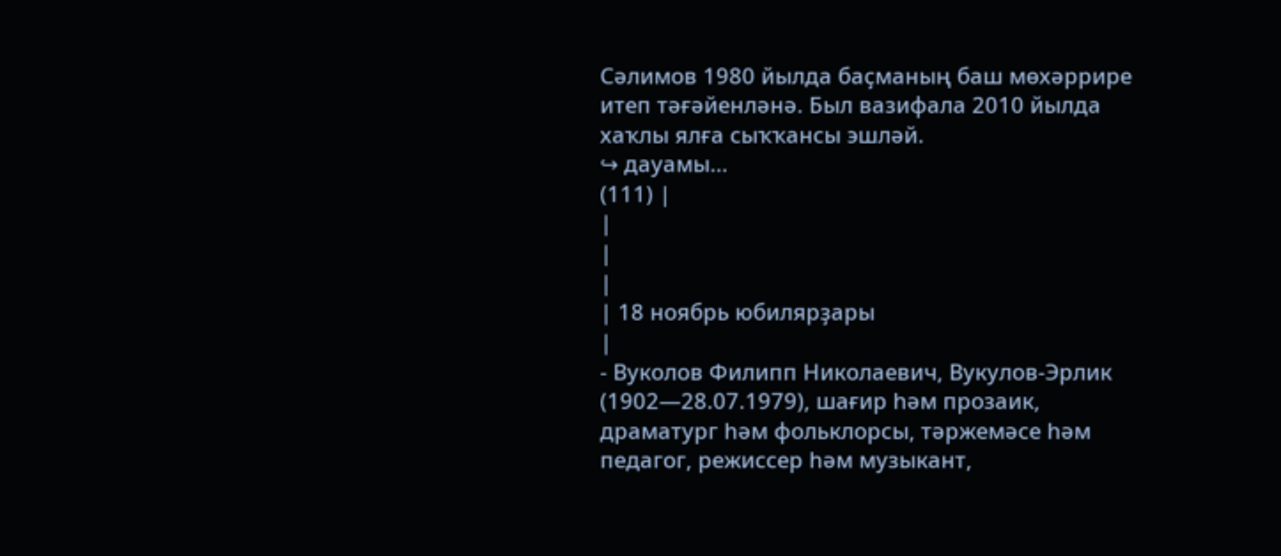Сәлимов 1980 йылда баҫманың баш мөхәррире итеп тәғәйенләнә. Был вазифала 2010 йылда хаҡлы ялға сыҡҡансы эшләй.
↪ дауамы…
(111) |
|
|
|
| 18 ноябрь юбилярҙары
|
- Вуколов Филипп Николаевич, Вукулов-Эрлик (1902—28.07.1979), шағир һәм прозаик, драматург һәм фольклорсы, тәржемәсе һәм педагог, режиссер һәм музыкант,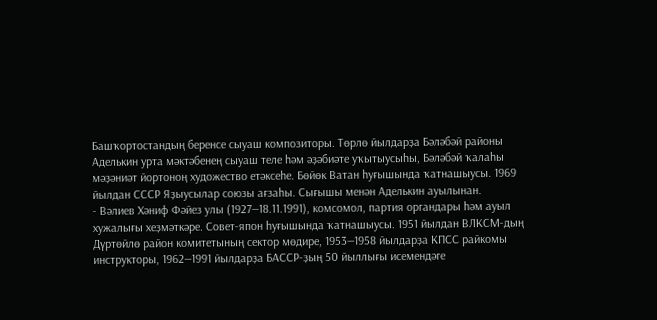Башҡортостандың беренсе сыуаш композиторы. Төрлө йылдарҙа Бәләбәй районы Аделькин урта мәктәбенең сыуаш теле һәм әҙәбиәте уҡытыусыһы, Бәләбәй ҡалаһы мәҙәниәт йортоноң художество етәксеһе. Бөйөк Ватан һуғышында ҡатнашыусы. 1969 йылдан СССР Яҙыусылар союзы ағзаһы. Сығышы менән Аделькин ауылынан.
- Вәлиев Хәниф Фәйез улы (1927—18.11.1991), комсомол, партия органдары һәм ауыл хужалығы хеҙмәткәре. Совет-япон һуғышында ҡатнашыусы. 1951 йылдан ВЛКСМ-дың Дүртөйлө район комитетының сектор мөдире, 1953—1958 йылдарҙа КПСС райкомы инструкторы, 1962—1991 йылдарҙа БАССР-ҙың 50 йыллығы исемендәге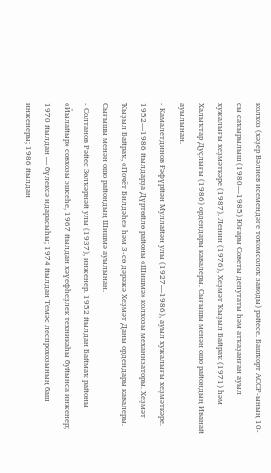колхоз (хәҙер Вәлиев исемендәге тоҡомсолоҡ заводы) рәйесе. Башҡорт АССР-ының 10-сы саҡырылыш (1980—1985) Юғары Советы депутаты һәм атҡаҙанған ауыл хужалығы хеҙмәткәре (1987). Ленин (1976), Хеҙмәт Ҡыҙыл Байраҡ (1971) һәм Халыҡтар Дуҫлығы (1986) ордендары кавалеры. Сығышы менән ошо райондың Иванай ауылынан.
- Камалетдинов Ғәфүрйән Муллайән улы (1927—1986), ауыл хужалығы хеҙмәткәре. 1952—1986 йылдарҙа Дүртөйлө районы «Шишмә» колхозы механизаторы. Хеҙмәт Ҡыҙыл Байраҡ, «Почёт Билдәһе» һәм 3-сө дәрәжә Хеҙмәт Даны ордендары кавалеры. Сығышы менән ошо райондың Шишмә ауылынан.
- Солтанов Рәйес Зөлҡәрнәй улы (1937), инженер. 1952 йылдан Баймаҡ районы «Йылайыр» совхозы эшсеһе, 1967 йылдан хәүефһеҙлек техникаһы буйынса инженер; 1970 йылдан — бүлексә идарасыһы; 1974 йылдан Темәс леспрохозының баш инженеры; 1986 йылдан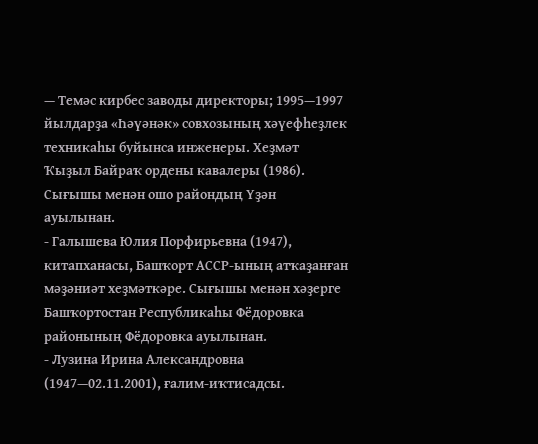— Темәс кирбес заводы директоры; 1995—1997 йылдарҙа «Һәүәнәк» совхозының хәүефһеҙлек техникаһы буйынса инженеры. Хеҙмәт Ҡыҙыл Байраҡ ордены кавалеры (1986). Сығышы менән ошо райондың Үҙән ауылынан.
- Галышева Юлия Порфирьевна (1947), китапханасы, Башҡорт АССР-ының атҡаҙанған мәҙәниәт хеҙмәткәре. Сығышы менән хәҙерге Башҡортостан Республикаһы Фёдоровка районының Фёдоровка ауылынан.
- Лузина Ирина Александровна (1947—02.11.2001), ғалим-иҡтисадсы.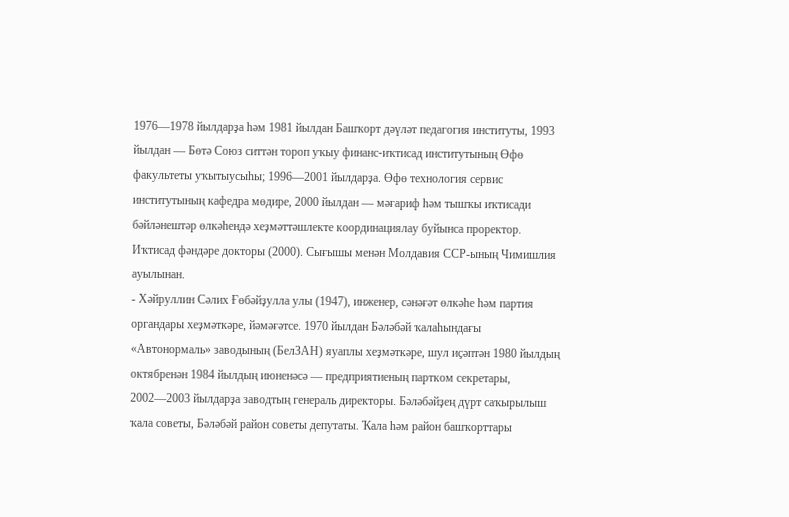1976—1978 йылдарҙа һәм 1981 йылдан Башҡорт дәүләт педагогия институты, 1993 йылдан — Бөтә Союз ситтән тороп уҡыу финанс‑иҡтисад институтының Өфө факультеты уҡытыусыһы; 1996—2001 йылдарҙа. Өфө технология сервис институтының кафедра мөдире, 2000 йылдан — мәғариф һәм тышҡы иҡтисади бәйләнештәр өлкәһендә хеҙмәттәшлекте координациялау буйынса проректор. Иҡтисад фәндәре докторы (2000). Сығышы менән Молдавия ССР-ының Чимишлия ауылынан.
- Хәйруллин Сәлих Ғөбәйҙулла улы (1947), инженер, сәнәғәт өлкәһе һәм партия органдары хеҙмәткәре, йәмәғәтсе. 1970 йылдан Бәләбәй ҡалаһындағы «Автонормаль» заводының (БелЗАН) яуаплы хеҙмәткәре, шул иҫәптән 1980 йылдың октябренән 1984 йылдың июненәсә — предприятиеның партком секретары, 2002—2003 йылдарҙа заводтың генераль директоры. Бәләбәйҙең дүрт саҡырылыш ҡала советы, Бәләбәй район советы депутаты. Ҡала һәм район башҡорттары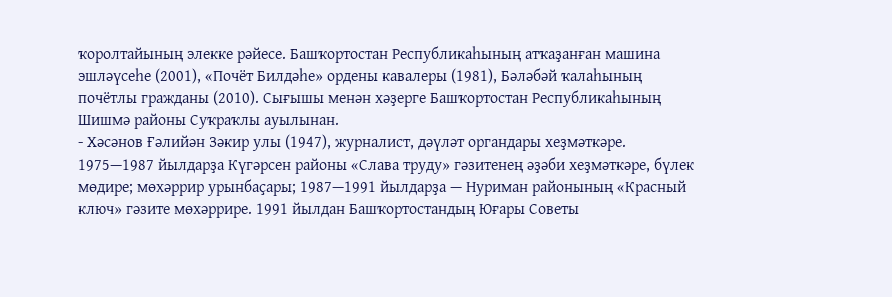ҡоролтайының элекке рәйесе. Башҡортостан Республикаһының атҡаҙанған машина эшләүсеһе (2001), «Почёт Билдәһе» ордены кавалеры (1981), Бәләбәй ҡалаһының почётлы гражданы (2010). Сығышы менән хәҙерге Башҡортостан Республикаһының Шишмә районы Суҡраҡлы ауылынан.
- Хәсәнов Ғәлийән Зәкир улы (1947), журналист, дәүләт органдары хеҙмәткәре. 1975—1987 йылдарҙа Күгәрсен районы «Слава труду» гәзитенең әҙәби хеҙмәткәре, бүлек мөдире; мөхәррир урынбаҫары; 1987—1991 йылдарҙа — Нуриман районының «Красный ключ» гәзите мөхәррире. 1991 йылдан Башҡортостандың Юғары Советы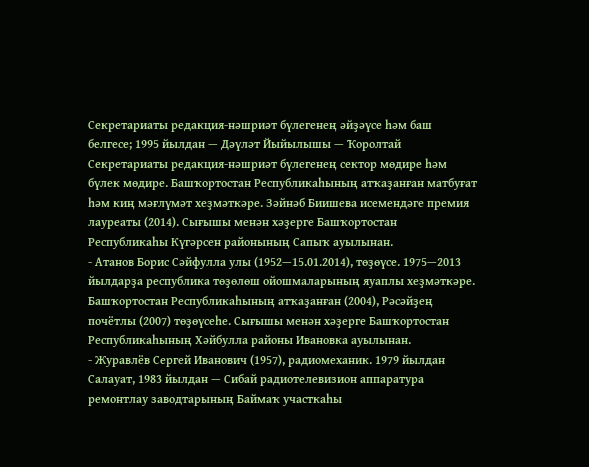Секретариаты редакция-нәшриәт бүлегенең әйҙәүсе һәм баш белгесе; 1995 йылдан — Дәүләт Йыйылышы — Ҡоролтай Секретариаты редакция-нәшриәт бүлегенең сектор мөдире һәм бүлек мөдире. Башҡортостан Республикаһының атҡаҙанған матбуғат һәм киң мәғлүмәт хеҙмәткәре. Зәйнәб Биишева исемендәге премия лауреаты (2014). Сығышы менән хәҙерге Башҡортостан Республикаһы Күгәрсен районының Сапыҡ ауылынан.
- Атанов Борис Сәйфулла улы (1952—15.01.2014), төҙөүсе. 1975—2013 йылдарҙа республика төҙөлөш ойошмаларының яуаплы хеҙмәткәре. Башҡортостан Республикаһының атҡаҙанған (2004), Рәсәйҙең почётлы (2007) төҙөүсеһе. Сығышы менән хәҙерге Башҡортостан Республикаһының Хәйбулла районы Ивановка ауылынан.
- Журавлёв Сергей Иванович (1957), радиомеханик. 1979 йылдан Салауат, 1983 йылдан — Сибай радиотелевизион аппаратура ремонтлау заводтарының Баймаҡ участкаһы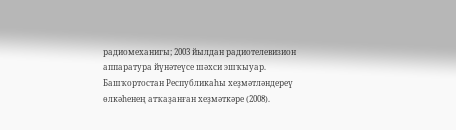радиомеханигы; 2003 йылдан радиотелевизион аппаратура йүнәтеүсе шәхси эшҡыуар. Башҡортостан Республикаһы хеҙмәтләндереү өлкәһенең атҡаҙанған хеҙмәткәре (2008).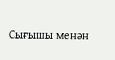Сығышы менән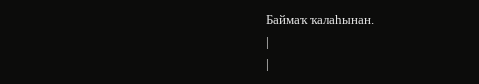Баймаҡ ҡалаһынан.
|
|